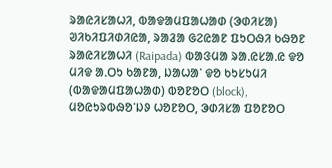ᱨᱟᱭᱤᱥᱟᱦᱤ, ᱵᱟᱫᱟᱢᱯᱟᱦᱟᱰ (ᱳᱰᱤᱥᱟ)
ᱣᱤᱠᱤᱯᱤᱰᱤᱭᱟ, ᱨᱟᱲᱟ ᱜᱮᱭᱟᱱ ᱯᱩᱛᱷᱤ ᱠᱷᱚᱱ
ᱨᱟᱭᱤᱥᱟᱦᱤ (Raipada) ᱵᱟᱝᱢᱟ ᱨᱟᱹᱭᱥᱟᱹᱭ ᱫᱚ ᱢᱤᱫ ᱟᱹᱛᱩ ᱠᱟᱱᱟ, ᱡᱟᱦᱟᱸ ᱫᱚ ᱠᱩᱥᱩᱢᱤ (ᱵᱟᱫᱟᱢᱯᱟᱦᱟᱰ) ᱵᱚᱱᱚᱛ (block), ᱢᱚᱭᱩᱨᱵᱷᱚᱸᱡᱽ ᱦᱚᱱᱚᱛ, ᱳᱰᱤᱥᱟ ᱯᱚᱱᱚᱛ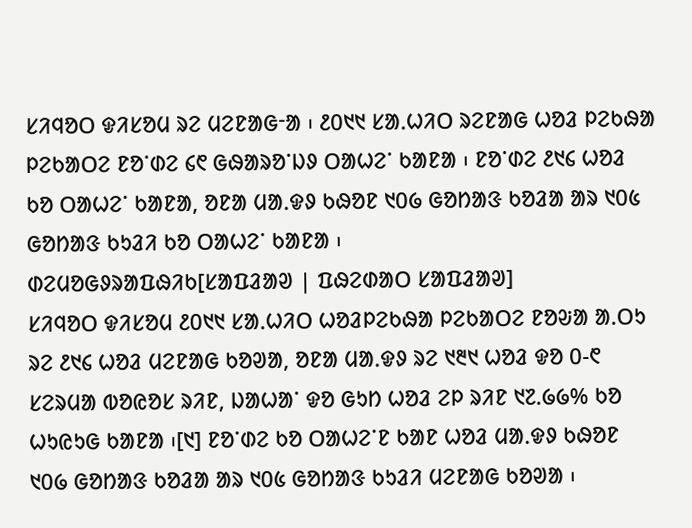ᱥᱤᱧᱚᱛ ᱫᱤᱥᱚᱢ ᱨᱮ ᱢᱮᱱᱟᱜᱼᱟ ᱾ ᱒᱐᱑᱑ ᱥᱟᱹᱦᱤᱛ ᱨᱮᱱᱟᱜ ᱦᱚᱲ ᱞᱮᱠᱷᱟ ᱞᱮᱠᱟᱛᱮ ᱱᱚᱸᱰᱮ ᱔᱖ ᱜᱷᱟᱨᱚᱸᱡᱽ ᱛᱟᱦᱮᱸ ᱠᱟᱱᱟ ᱾ ᱱᱚᱸᱰᱮ ᱒᱑᱔ ᱦᱚᱲ ᱠᱚ ᱛᱟᱦᱮᱸ ᱠᱟᱱᱟ, ᱚᱱᱟ ᱢᱟᱹᱫᱽ ᱠᱷᱚᱱ ᱑᱐᱙ ᱜᱚᱴᱟᱝ ᱠᱚᱲᱟ ᱟᱨ ᱑᱐᱕ ᱜᱚᱴᱟᱝ ᱠᱩᱲᱤ ᱠᱚ ᱛᱟᱦᱮᱸ ᱠᱟᱱᱟ ᱾
ᱰᱮᱢᱚᱜᱽᱨᱟᱯᱷᱤᱠ[ᱥᱟᱯᱲᱟᱣ | ᱯᱷᱮᱰᱟᱛ ᱥᱟᱯᱲᱟᱣ]
ᱥᱤᱧᱚᱛ ᱫᱤᱥᱚᱢ ᱒᱐᱑᱑ ᱥᱟᱹᱦᱤᱛ ᱦᱚᱲᱞᱮᱠᱷᱟ ᱞᱮᱠᱟᱛᱮ ᱱᱚᱶᱟ ᱟᱹᱛᱩ ᱨᱮ ᱒᱑᱔ ᱦᱚᱲ ᱢᱮᱱᱟᱜ ᱠᱚᱣᱟ, ᱚᱱᱟ ᱢᱟᱹᱫᱽ ᱨᱮ ᱑᱓᱑ ᱦᱚᱲ ᱫᱚ ᱐-᱖ ᱥᱮᱨᱢᱟ ᱵᱚᱭᱚᱥ ᱨᱤᱱ, ᱡᱟᱦᱟᱸ ᱫᱚ ᱜᱩᱴ ᱦᱚᱲ ᱮᱞ ᱨᱤᱱ ᱑᱗ᱹ᱙᱙% ᱠᱚ ᱦᱩᱭᱩᱜ ᱠᱟᱱᱟ ᱾[᱑] ᱱᱚᱸᱰᱮ ᱠᱚ ᱛᱟᱦᱮᱸᱱ ᱠᱟᱱ ᱦᱚᱲ ᱢᱟᱹᱫᱽ ᱠᱷᱚᱱ ᱑᱐᱙ ᱜᱚᱴᱟᱝ ᱠᱚᱲᱟ ᱟᱨ ᱑᱐᱕ ᱜᱚᱴᱟᱝ ᱠᱩᱲᱤ ᱢᱮᱱᱟᱜ ᱠᱚᱣᱟ ᱾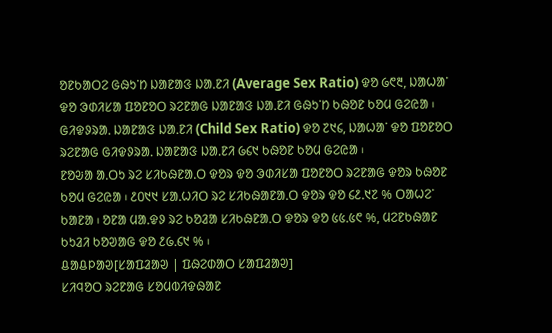ᱚᱱᱠᱟᱛᱮ ᱜᱷᱩᱸᱴ ᱡᱟᱱᱟᱝ ᱡᱟᱹᱱᱤ (Average Sex Ratio) ᱫᱚ ᱙᱖᱓, ᱡᱟᱦᱟᱸ ᱫᱚ ᱳᱰᱤᱥᱟ ᱯᱚᱱᱚᱛ ᱨᱮᱱᱟᱜ ᱡᱟᱱᱟᱝ ᱡᱟᱹᱱᱤ ᱜᱷᱩᱸᱴ ᱠᱷᱚᱱ ᱠᱚᱢ ᱜᱮᱭᱟ ᱾ ᱜᱤᱫᱽᱨᱟᱹ ᱡᱟᱱᱟᱝ ᱡᱟᱹᱱᱤ (Child Sex Ratio) ᱫᱚ ᱗᱑᱔, ᱡᱟᱦᱟᱸ ᱫᱚ ᱯᱚᱱᱚᱛ ᱨᱮᱱᱟᱜ ᱜᱤᱫᱽᱨᱟᱹ ᱡᱟᱱᱟᱝ ᱡᱟᱹᱱᱤ ᱙᱔᱑ ᱠᱷᱚᱱ ᱠᱚᱢ ᱜᱮᱭᱟ ᱾
ᱱᱚᱶᱟ ᱟᱹᱛᱩ ᱨᱮ ᱥᱤᱠᱷᱱᱟᱹᱛ ᱫᱚᱨ ᱫᱚ ᱳᱰᱤᱥᱟ ᱯᱚᱱᱚᱛ ᱨᱮᱱᱟᱜ ᱫᱚᱨ ᱠᱷᱚᱱ ᱠᱚᱢ ᱜᱮᱭᱟ ᱾ ᱒᱐᱑᱑ ᱥᱟᱹᱦᱤᱛ ᱨᱮ ᱥᱤᱠᱷᱟᱱᱟᱹᱛ ᱫᱚᱨ ᱫᱚ ᱔᱒ᱹ᱑᱗ % ᱛᱟᱦᱮᱸ ᱠᱟᱱᱟ ᱾ ᱚᱱᱟ ᱢᱟᱹᱫᱽ ᱨᱮ ᱠᱚᱲᱟ ᱥᱤᱠᱷᱱᱟᱹᱛ ᱫᱚᱨ ᱫᱚ ᱕᱕ᱹ᱕᱖ %, ᱢᱮᱱᱠᱷᱟᱱ ᱠᱩᱲᱤ ᱠᱚᱣᱟᱜ ᱫᱚ ᱒᱙ᱹ᱔᱑ % ᱾
ᱪᱟᱪᱞᱟᱣ[ᱥᱟᱯᱲᱟᱣ | ᱯᱷᱮᱰᱟᱛ ᱥᱟᱯᱲᱟᱣ]
ᱥᱤᱧᱚᱛ ᱨᱮᱱᱟᱜ ᱥᱚᱢᱵᱤᱫᱷᱟᱱ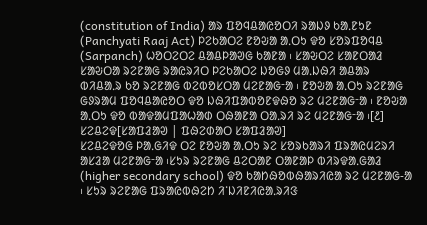(constitution of India) ᱟᱨ ᱯᱚᱧᱪᱟᱭᱚᱛᱤ ᱨᱟᱡᱽ ᱠᱟᱹᱱᱩᱱ (Panchyati Raaj Act) ᱞᱮᱠᱟᱛᱮ ᱱᱚᱶᱟ ᱟᱹᱛᱩ ᱫᱚ ᱥᱚᱨᱯᱚᱧᱪ (Sarpanch) ᱦᱚᱛᱮᱛᱮ ᱪᱟᱪᱞᱟᱣᱜ ᱠᱟᱱᱟ ᱾ ᱥᱟᱶᱛᱮ ᱥᱟᱱᱛᱟᱲ ᱥᱟᱶᱛᱟ ᱨᱮᱱᱟᱜ ᱨᱟᱭᱨᱤᱛ ᱞᱮᱠᱟᱛᱮ ᱡᱚᱜᱽ ᱢᱟᱹᱡᱷᱤ ᱟᱪᱟᱨ ᱵᱤᱪᱟᱹᱨ ᱠᱚ ᱨᱮᱱᱟᱜ ᱵᱮᱵᱚᱥᱛᱟ ᱢᱮᱱᱟᱜᱼᱟ ᱾ ᱱᱚᱶᱟ ᱟᱹᱛᱩ ᱨᱮᱱᱟᱜ ᱜᱽᱨᱟᱢ ᱯᱚᱧᱪᱟᱭᱚᱛ ᱫᱚ ᱡᱷᱤᱯᱟᱵᱚᱱᱫᱷᱚ ᱨᱮ ᱢᱮᱱᱟᱜᱼᱟ ᱾ ᱱᱚᱶᱟ ᱟᱹᱛᱩ ᱫᱚ ᱵᱟᱫᱟᱢᱯᱟᱦᱟᱰ ᱛᱷᱟᱱᱟ ᱛᱟᱹᱨᱤ ᱨᱮ ᱢᱮᱱᱟᱜᱼᱟ ᱾[᱒]
ᱥᱮᱪᱮᱫ[ᱥᱟᱯᱲᱟᱣ | ᱯᱷᱮᱰᱟᱛ ᱥᱟᱯᱲᱟᱣ]
ᱥᱮᱪᱮᱫᱚᱜ ᱞᱟᱹᱜᱤᱫ ᱛᱮ ᱱᱚᱶᱟ ᱟᱹᱛᱩ ᱨᱮ ᱥᱚᱨᱠᱟᱨᱤ ᱯᱨᱟᱭᱢᱮᱨᱤ ᱟᱥᱲᱟ ᱢᱮᱱᱟᱜᱼᱟ ᱾ᱥᱩᱨ ᱨᱮᱱᱟᱜ ᱪᱮᱛᱟᱱ ᱛᱟᱱᱟᱞ ᱵᱤᱨᱫᱟᱹᱜᱟᱲ (higher secondary school) ᱫᱚ ᱠᱟᱴᱷᱚᱵᱷᱟᱨᱤᱭᱟ ᱨᱮ ᱢᱮᱱᱟᱜ-ᱟ ᱾ ᱥᱩᱨ ᱨᱮᱱᱟᱜ ᱯᱨᱟᱭᱵᱷᱮᱴ ᱤᱸᱡᱤᱱᱤᱭᱟᱹᱨᱤᱝ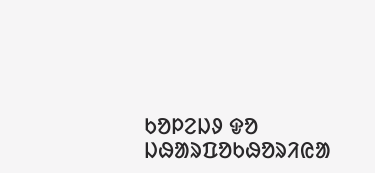ᱠᱚᱞᱮᱡᱽ ᱫᱚ ᱡᱷᱟᱨᱯᱚᱠᱷᱚᱨᱤᱭᱟ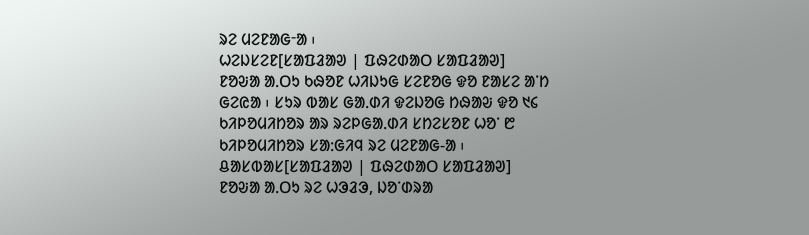ᱨᱮ ᱢᱮᱱᱟᱜᱼᱟ ᱾
ᱦᱮᱡᱥᱮᱱ[ᱥᱟᱯᱲᱟᱣ | ᱯᱷᱮᱰᱟᱛ ᱥᱟᱯᱲᱟᱣ]
ᱱᱚᱶᱟ ᱟᱹᱛᱩ ᱠᱷᱚᱱ ᱦᱤᱡᱩᱜ ᱥᱮᱱᱚᱜ ᱫᱚ ᱱᱟᱥᱮ ᱟᱸᱴ ᱜᱮᱭᱟ ᱾ ᱥᱩᱨ ᱵᱟᱥ ᱜᱟᱹᱰᱤ ᱫᱮᱡᱚᱜ ᱴᱷᱟᱶ ᱫᱚ ᱑᱔ ᱠᱤᱞᱚᱢᱤᱴᱚᱨ ᱟᱨ ᱨᱮᱞᱜᱟᱹᱰᱤ ᱥᱴᱮᱥᱚᱱ ᱦᱚᱸ ᱘ ᱠᱤᱞᱚᱢᱤᱴᱚᱨ ᱥᱟᱺᱜᱤᱧ ᱨᱮ ᱢᱮᱱᱟᱜ-ᱟ ᱾
ᱪᱟᱥᱵᱟᱥ[ᱥᱟᱯᱲᱟᱣ | ᱯᱷᱮᱰᱟᱛ ᱥᱟᱯᱲᱟᱣ]
ᱱᱚᱶᱟ ᱟᱹᱛᱩ ᱨᱮ ᱦᱳᱲᱳ, ᱡᱚᱸᱰᱨᱟ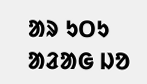ᱟᱨ ᱩᱛᱩ ᱟᱲᱟᱜ ᱡᱚ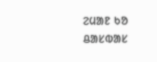ᱮᱢᱟᱱ ᱠᱚ ᱪᱟᱥᱵᱟᱥ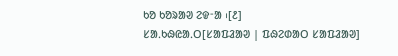ᱠᱚ ᱠᱚᱨᱟᱣ ᱮᱫᱼᱟ ᱾[᱒]
ᱥᱟᱹᱠᱷᱭᱟᱹᱛ[ᱥᱟᱯᱲᱟᱣ | ᱯᱷᱮᱰᱟᱛ ᱥᱟᱯᱲᱟᱣ]